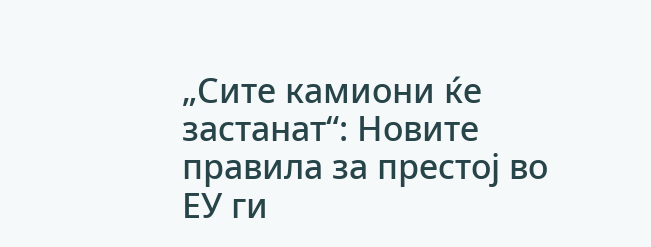„Сите камиони ќе застанат“: Новите правила за престој во ЕУ ги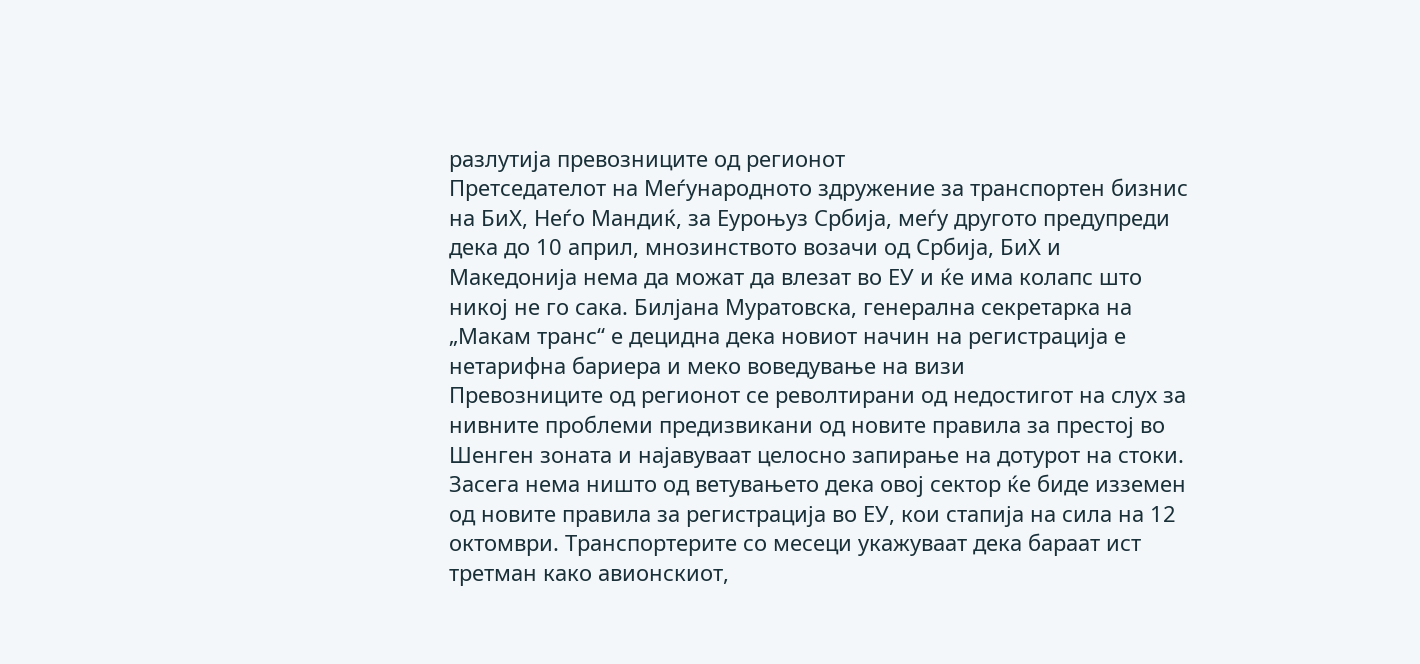разлутија превозниците од регионот
Претседателот на Меѓународното здружение за транспортен бизнис на БиХ, Неѓо Мандиќ, за Еуроњуз Србија, меѓу другото предупреди дека до 10 април, мнозинството возачи од Србија, БиХ и Македонија нема да можат да влезат во ЕУ и ќе има колапс што никој не го сака. Билјана Муратовска, генерална секретарка на „Макам транс“ е децидна дека новиот начин на регистрација е нетарифна бариера и меко воведување на визи
Превозниците од регионот се револтирани од недостигот на слух за нивните проблеми предизвикани од новите правила за престој во Шенген зоната и најавуваат целосно запирање на дотурот на стоки. Засега нема ништо од ветувањето дека овој сектор ќе биде изземен од новите правила за регистрација во ЕУ, кои стапија на сила на 12 октомври. Транспортерите со месеци укажуваат дека бараат ист третман како авионскиот,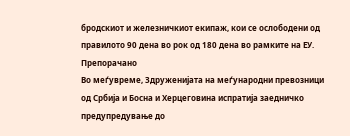бродскиот и железничкиот екипаж, кои се ослободени од правилото 90 дена во рок од 180 дена во рамките на ЕУ.
Препорачано
Во меѓувреме, Здруженијата на меѓународни превозници од Србија и Босна и Херцеговина испратија заедничко предупредување до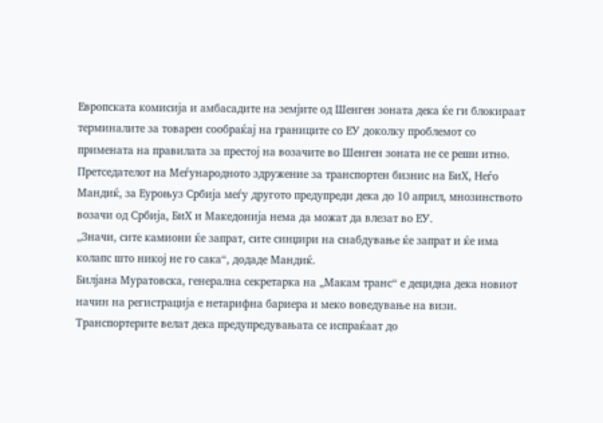Европската комисија и амбасадите на земјите од Шенген зоната дека ќе ги блокираат терминалите за товарен сообраќај на границите со ЕУ доколку проблемот со примената на правилата за престој на возачите во Шенген зоната не се реши итно.
Претседателот на Меѓународното здружение за транспортен бизнис на БиХ, Неѓо Мандиќ, за Еуроњуз Србија меѓу другото предупреди дека до 10 април, мнозинството возачи од Србија, БиХ и Македонија нема да можат да влезат во ЕУ.
„Значи, сите камиони ќе запрат, сите синџири на снабдување ќе запрат и ќе има колапс што никој не го сака“, додаде Мандиќ.
Билјана Муратовска, генерална секретарка на „Макам транс“ е децидна дека новиот начин на регистрација е нетарифна бариера и меко воведување на визи.
Транспортерите велат дека предупредувањата се испраќаат до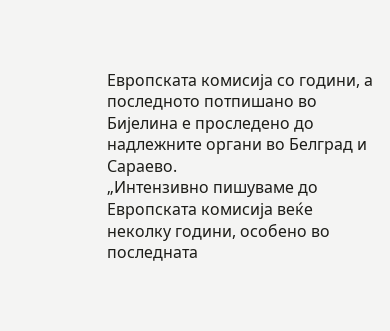Европската комисија со години, а последното потпишано во Бијелина е проследено до надлежните органи во Белград и Сараево.
„Интензивно пишуваме до Европската комисија веќе неколку години, особено во последната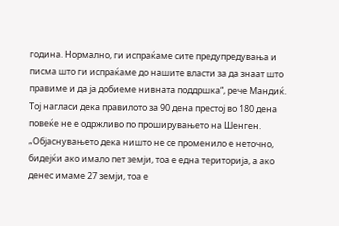година. Нормално, ги испраќаме сите предупредувања и писма што ги испраќаме до нашите власти за да знаат што правиме и да ја добиеме нивната поддршка“, рече Мандиќ.
Тој нагласи дека правилото за 90 дена престој во 180 дена повеќе не е одржливо по проширувањето на Шенген.
„Објаснувањето дека ништо не се променило е неточно, бидејќи ако имало пет земји, тоа е една територија, а ако денес имаме 27 земји, тоа е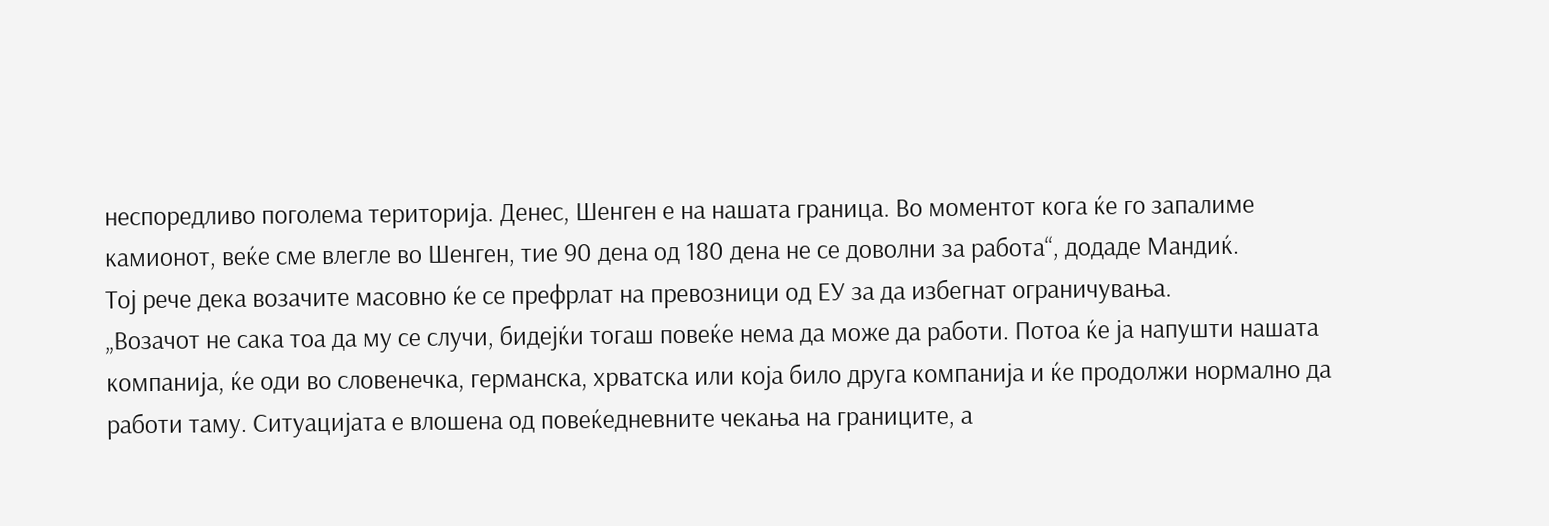неспоредливо поголема територија. Денес, Шенген е на нашата граница. Во моментот кога ќе го запалиме камионот, веќе сме влегле во Шенген, тие 90 дена од 180 дена не се доволни за работа“, додаде Мандиќ.
Тој рече дека возачите масовно ќе се префрлат на превозници од ЕУ за да избегнат ограничувања.
„Возачот не сака тоа да му се случи, бидејќи тогаш повеќе нема да може да работи. Потоа ќе ја напушти нашата компанија, ќе оди во словенечка, германска, хрватска или која било друга компанија и ќе продолжи нормално да работи таму. Ситуацијата е влошена од повеќедневните чекања на границите, а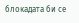блокадата би се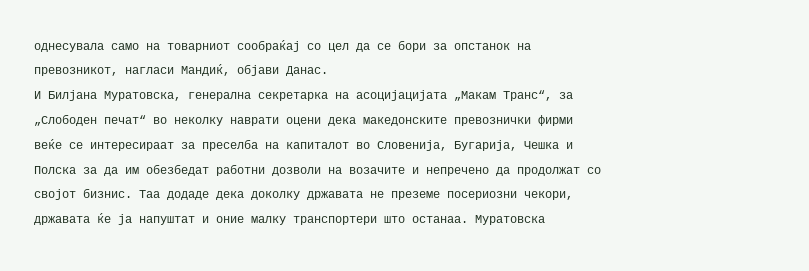однесувала само на товарниот сообраќај со цел да се бори за опстанок на превозникот, нагласи Мандиќ, објави Данас.
И Билјана Муратовска, генерална секретарка на асоцијацијата „Макам Транс“, за „Слободен печат“ во неколку наврати оцени дека македонските превознички фирми веќе се интересираат за преселба на капиталот во Словенија, Бугарија, Чешка и Полска за да им обезбедат работни дозволи на возачите и непречено да продолжат со својот бизнис. Таа додаде дека доколку државата не преземе посериозни чекори, државата ќе ја напуштат и оние малку транспортери што останаа. Муратовска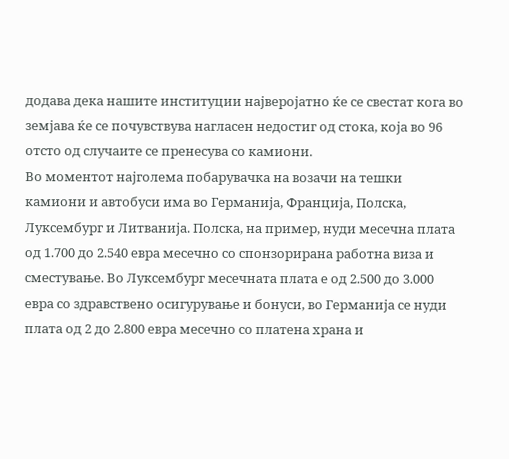додава дека нашите институции најверојатно ќе се свестат кога во земјава ќе се почувствува нагласен недостиг од стока, која во 96 отсто од случаите се пренесува со камиони.
Во моментот најголема побарувачка на возачи на тешки камиони и автобуси има во Германија, Франција, Полска, Луксембург и Литванија. Полска, на пример, нуди месечна плата од 1.700 до 2.540 евра месечно со спонзорирана работна виза и сместување. Во Луксембург месечната плата е од 2.500 до 3.000 евра со здравствено осигурување и бонуси, во Германија се нуди плата од 2 до 2.800 евра месечно со платена храна и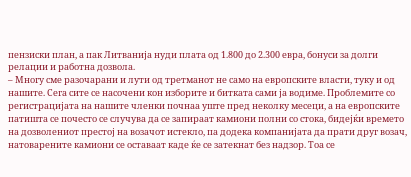пензиски план, а пак Литванија нуди плата од 1.800 до 2.300 евра, бонуси за долги релации и работна дозвола.
– Многу сме разочарани и лути од третманот не само на европските власти, туку и од нашите. Сега сите се насочени кон изборите и битката сами ја водиме. Проблемите со регистрацијата на нашите членки почнаа уште пред неколку месеци, а на европските патишта се почесто се случува да се запираат камиони полни со стока, бидејќи времето на дозволениот престој на возачот истекло, па додека компанијата да прати друг возач, натоварените камиони се оставаат каде ќе се затекнат без надзор. Тоа се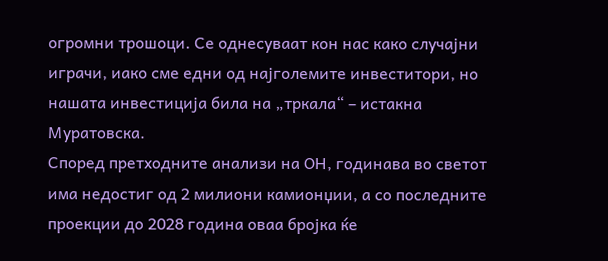огромни трошоци. Се однесуваат кон нас како случајни играчи, иако сме едни од најголемите инвеститори, но нашата инвестиција била на „тркала“ – истакна Муратовска.
Според претходните анализи на ОН, годинава во светот има недостиг од 2 милиони камионџии, а со последните проекции до 2028 година оваа бројка ќе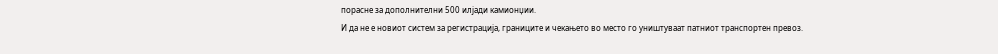порасне за дополнителни 500 илјади камионџии.
И да не е новиот систем за регистрација, границите и чекањето во место го уништуваат патниот транспортен превоз.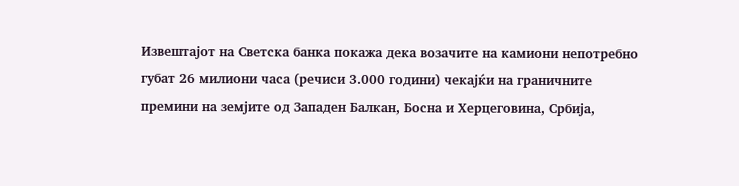Извештајот на Светска банка покажа дека возачите на камиони непотребно губат 26 милиони часа (речиси 3.000 години) чекајќи на граничните премини на земјите од Западен Балкан, Босна и Херцеговина, Србија,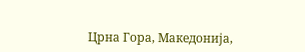Црна Гора, Македонија,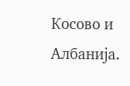Косово и Албанија.